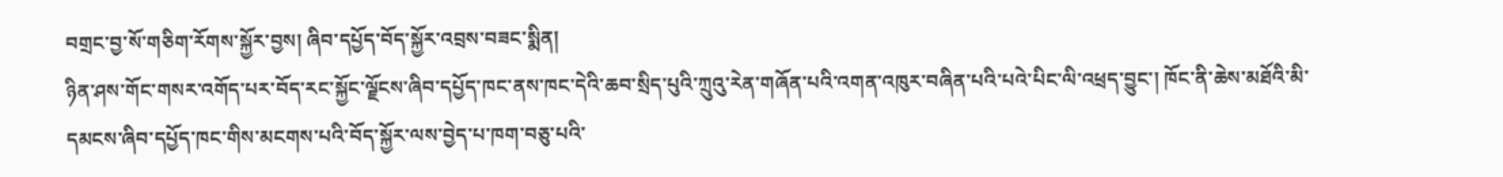བགྲང་བྱ་སོ་གཅིག་རོགས་སྐྱོར་བྱས། ཞིབ་དཔྱོད་བོད་སྐྱོར་འབྲས་བཟང་སྨིན།
ཉིན་ཤས་གོང་གསར་འགོད་པར་བོད་རང་སྐྱོང་ལྗོངས་ཞིབ་དཔྱོད་ཁང་ནས་ཁང་དེའི་ཆབ་སྲིད་པུའི་ཀྲུའུ་རེན་གཞོན་པའི་འགན་འཁུར་བཞིན་པའི་པའེ་པིང་ལི་འཕྲད་བྱུང་། ཁོང་ནི་ཆེས་མཐོའི་མི་དམངས་ཞིབ་དཔྱོད་ཁང་གིས་མངགས་པའི་བོད་སྐྱོར་ལས་བྱེད་པ་ཁག་བཅུ་པའི་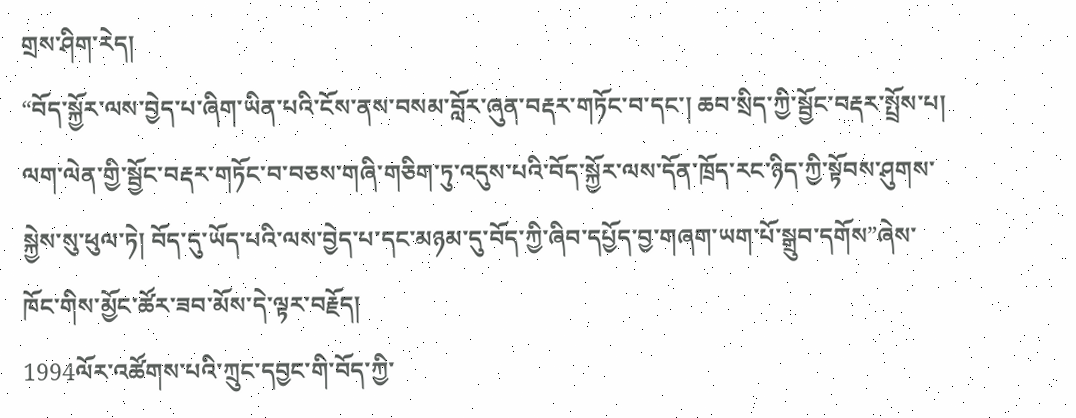གྲས་ཤིག་རེད།
“བོད་སྐྱོར་ལས་བྱེད་པ་ཞིག་ཡིན་པའི་ངོས་ནས་བསམ་བློར་ཞུན་བརྡར་གཏོང་བ་དང་། ཆབ་སྲིད་ཀྱི་སྦྱོང་བརྡར་སྤྲོས་པ། ལག་ལེན་གྱི་སྦྱོང་བརྡར་གཏོང་བ་བཅས་གཞི་གཅིག་ཏུ་འདུས་པའི་བོད་སྐྱོར་ལས་དོན་ཁྲོད་རང་ཉིད་ཀྱི་སྟོབས་ཤུགས་སྐྱེས་སུ་ཕུལ་ཏེ། བོད་དུ་ཡོད་པའི་ལས་བྱེད་པ་དང་མཉམ་དུ་བོད་ཀྱི་ཞིབ་དཔྱོད་བྱ་གཞག་ཡག་པོ་སྒྲུབ་དགོས”ཞེས་ཁོང་གིས་མྱོང་ཚོར་ཟབ་མོས་དེ་ལྟར་བརྗོད།
1994ལོར་འཚོགས་པའི་ཀྲུང་དབྱང་གི་བོད་ཀྱི་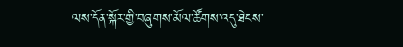ལས་དོན་སྐོར་གྱི་བཞུགས་མོལ་ཚོགས་འདུ་ཐེངས་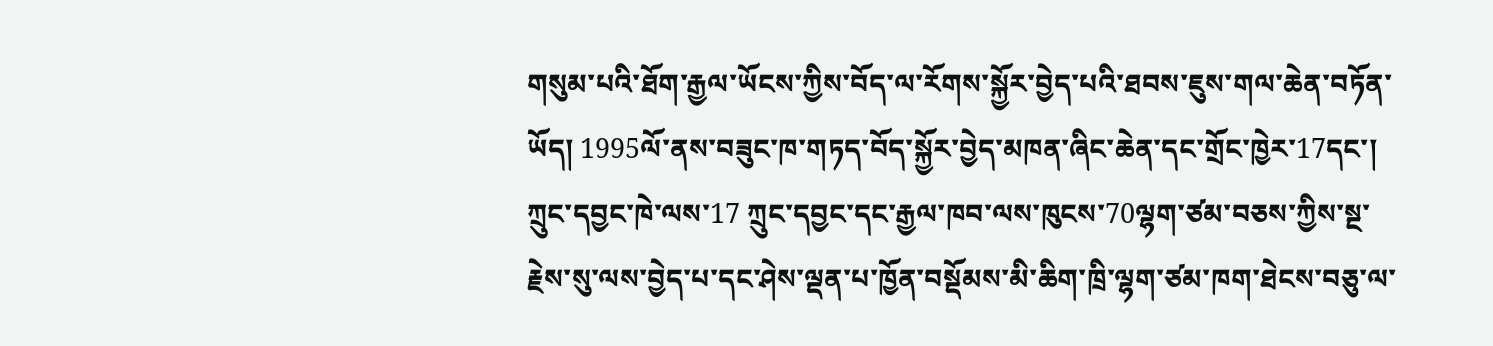གསུམ་པའི་ཐོག་རྒྱལ་ཡོངས་ཀྱིས་བོད་ལ་རོགས་སྐྱོར་བྱེད་པའི་ཐབས་ཇུས་གལ་ཆེན་བཏོན་ཡོད། 1995ལོ་ནས་བཟུང་ཁ་གཏད་བོད་སྐྱོར་བྱེད་མཁན་ཞིང་ཆེན་དང་གྲོང་ཁྱེར་17དང་། ཀྲུང་དབྱང་ཁེ་ལས་17 ཀྲུང་དབྱང་དང་རྒྱལ་ཁབ་ལས་ཁུངས་70ལྷག་ཙམ་བཅས་ཀྱིས་སྔ་རྗེས་སུ་ལས་བྱེད་པ་དང་ཤེས་ལྡན་པ་ཁྱོན་བསྡོམས་མི་ཆིག་ཁྲི་ལྷག་ཙམ་ཁག་ཐེངས་བཅུ་ལ་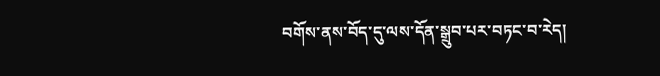བགོས་ནས་བོད་དུ་ལས་དོན་སྒྲུབ་པར་བཏང་བ་རེད།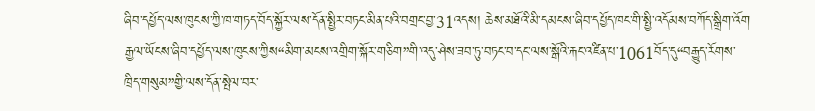ཞིབ་དཔྱོད་ལས་ཁུངས་ཀྱི་ཁ་གཏད་བོད་སྐྱོར་ལས་དོན་སྤྱིར་བཏང་མིན་པའི་བགྲང་བྱ་31འདས། ཆེས་མཐོའི་མི་དམངས་ཞིབ་དཔྱོད་ཁང་གི་སྤྱི་འདོམས་བཀོད་སྒྲིག་འོག རྒྱལ་ཡོངས་ཞིབ་དཔྱོད་ལས་ཁུངས་ཀྱིས“མིག་མངས་འགྲིག་སྐོར་གཅིག”གི་འདུ་ཤེས་ཟབ་ཏུ་བཏང་བ་དང་ལས་སྒོའི་རྐང་འཛིན་པ་1061བོད་དུ“བརྒྱུད་རོགས་ཁྲིད་གསུམ”གྱི་ལས་དོན་སྤེལ་བར་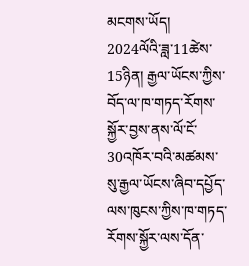མངགས་ཡོད།
2024ལོའི་ཟླ་11ཚེས་15ཉིན། རྒྱལ་ཡོངས་ཀྱིས་བོད་ལ་ཁ་གཏད་རོགས་སྐྱོར་བྱས་ནས་ལོ་ངོ་30འཁོར་བའི་མཚམས་སུ་རྒྱལ་ཡོངས་ཞིབ་དཔྱོད་ལས་ཁུངས་ཀྱིས་ཁ་གཏད་རོགས་སྐྱོར་ལས་དོན་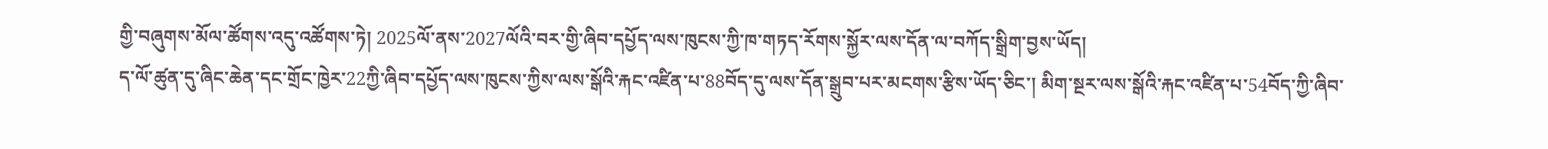གྱི་བཞུགས་མོལ་ཚོགས་འདུ་འཚོགས་ཏེ། 2025ལོ་ནས་2027ལོའི་བར་གྱི་ཞིབ་དཔྱོད་ལས་ཁུངས་ཀྱི་ཁ་གཏད་རོགས་སྐྱོར་ལས་དོན་ལ་བཀོད་སྒྲིག་བྱས་ཡོད།
ད་ལོ་ཚུན་དུ་ཞིང་ཆེན་དང་གྲོང་ཁྱེར་22ཀྱི་ཞིབ་དཔྱོད་ལས་ཁུངས་ཀྱིས་ལས་སྒོའི་རྐང་འཛིན་པ་88བོད་དུ་ལས་དོན་སྒྲུབ་པར་མངགས་རྩིས་ཡོད་ཅིང་། མིག་སྔར་ལས་སྒོའི་རྐང་འཛིན་པ་54བོད་ཀྱི་ཞིབ་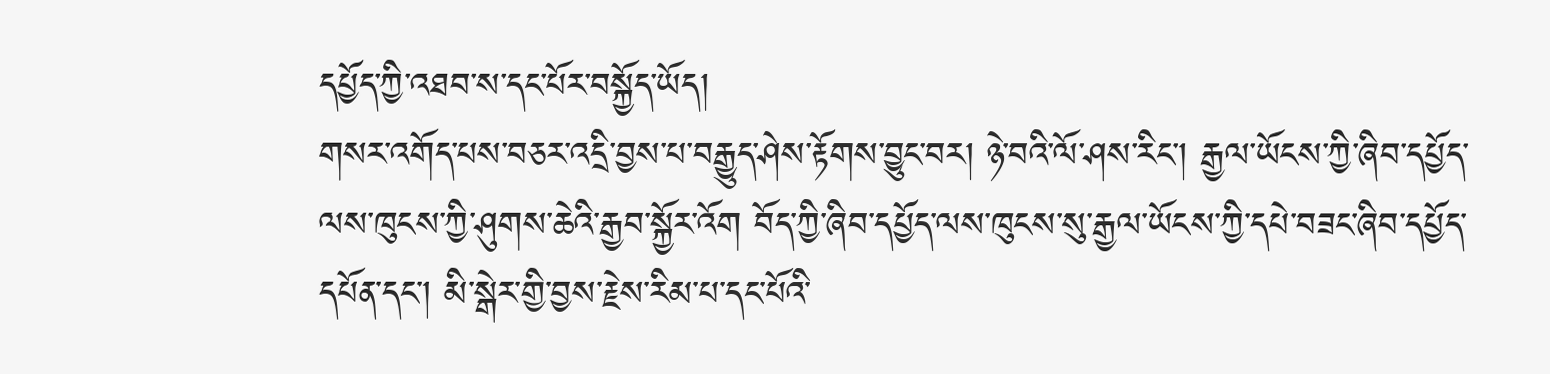དཔྱོད་ཀྱི་འཐབ་ས་དང་པོར་བསྐྱོད་ཡོད།
གསར་འགོད་པས་བཅར་འདྲི་བྱས་པ་བརྒྱུད་ཤེས་རྟོགས་བྱུང་བར། ཉེ་བའི་ལོ་ཤས་རིང་། རྒྱལ་ཡོངས་ཀྱི་ཞིབ་དཔྱོད་ལས་ཁུངས་ཀྱི་ཤུགས་ཆེའི་རྒྱབ་སྐྱོར་འོག བོད་ཀྱི་ཞིབ་དཔྱོད་ལས་ཁུངས་སུ་རྒྱལ་ཡོངས་ཀྱི་དཔེ་བཟང་ཞིབ་དཔྱོད་དཔོན་དང་། མི་སྒེར་གྱི་བྱས་རྗེས་རིམ་པ་དང་པོའི་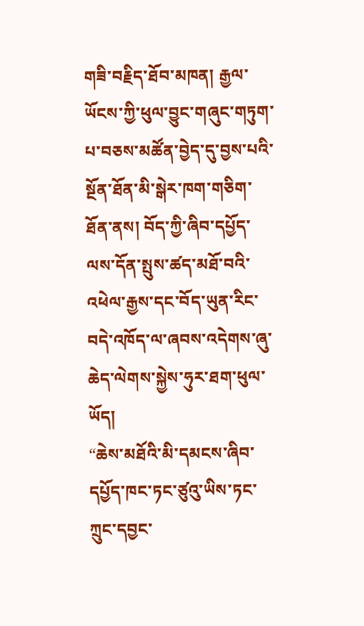གཟི་བརྗིད་ཐོབ་མཁན། རྒྱལ་ཡོངས་ཀྱི་ཕུལ་བྱུང་གཞུང་གཏུག་པ་བཅས་མཚོན་བྱེད་དུ་བྱས་པའི་སྔོན་ཐོན་མི་སྒེར་ཁག་གཅིག་ཐོན་ནས། བོད་ཀྱི་ཞིབ་དཔྱོད་ལས་དོན་སྤུས་ཚད་མཐོ་བའི་འཕེལ་རྒྱས་དང་བོད་ཡུན་རིང་བདེ་འཁོད་ལ་ཞབས་འདེགས་ཞུ་ཆེད་ལེགས་སྐྱེས་ཧུར་ཐག་ཕུལ་ཡོད།
“ཆེས་མཐོའི་མི་དམངས་ཞིབ་དཔྱོད་ཁང་ཏང་ཙུའུ་ཡིས་ཏང་ཀྲུང་དབྱང་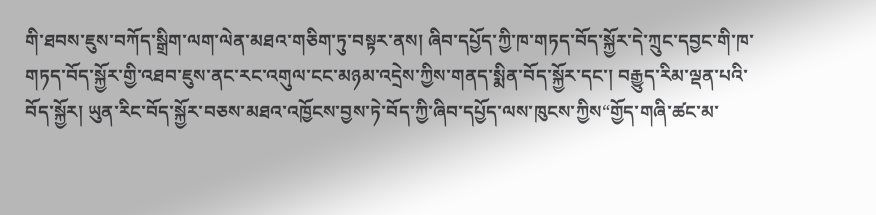གི་ཐབས་ཇུས་བཀོད་སྒྲིག་ལག་ལེན་མཐའ་གཅིག་ཏུ་བསྟར་ནས། ཞིབ་དཔྱོད་ཀྱི་ཁ་གཏད་བོད་སྐྱོར་དེ་ཀྲུང་དབྱང་གི་ཁ་གཏད་བོད་སྐྱོར་གྱི་འཐབ་ཇུས་ནང་རང་འགུལ་ངང་མཉམ་འདྲེས་ཀྱིས་གནད་སྨིན་བོད་སྐྱོར་དང་། བརྒྱུད་རིམ་ལྡན་པའི་བོད་སྐྱོར། ཡུན་རིང་བོད་སྐྱོར་བཅས་མཐའ་འཁྱོངས་བྱས་ཏེ་བོད་ཀྱི་ཞིབ་དཔྱོད་ལས་ཁུངས་ཀྱིས“གྱོད་གཞི་ཚང་མ་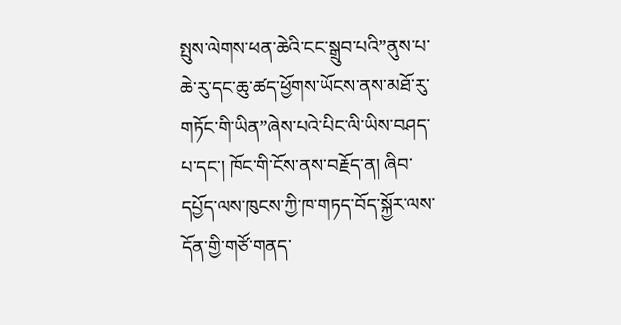སྤུས་ལེགས་ཕན་ཆེའི་ངང་སྒྲུབ་པའི”ནུས་པ་ཆེ་རུ་དང་ཆུ་ཚད་ཕྱོགས་ཡོངས་ནས་མཐོ་རུ་གཏོང་གི་ཡིན”ཞེས་པའེ་པིང་ལི་ཡིས་བཤད་པ་དང་། ཁོང་གི་ངོས་ནས་བརྗོད་ན། ཞིབ་དཔྱོད་ལས་ཁུངས་ཀྱི་ཁ་གཏད་བོད་སྐྱོར་ལས་དོན་གྱི་གཙོ་གནད་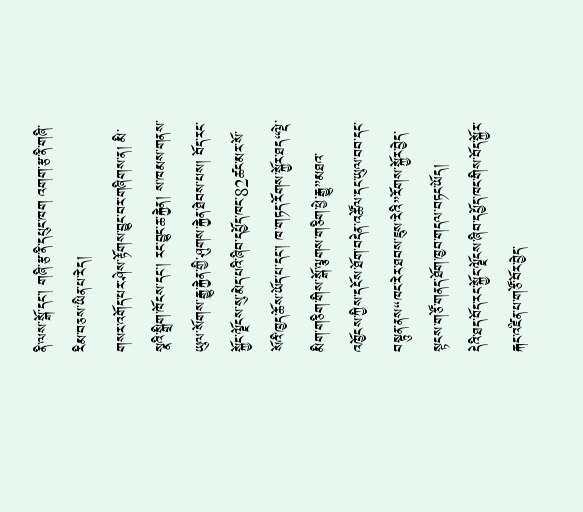ནི་ལས་སྒོ་དང་། གཞི་རྩ་ནི་དཔུང་ཁག འགག་རྩ་ནི་གཞི་རིམ་བཅས་ཡིན་པ་རེད།
གསར་འགོད་པར་ཤེས་རྟོགས་བྱུང་བར་གཞིགས་ན། མི་སྣའི་སྒྲིག་ཁོངས་དང་། རང་བྱུང་ཆ་རྐྱེན། ས་ཁམས་གནས་ཡུལ་སོགས་རྒྱུ་རྐྱེན་གྱི་ཤུགས་རྐྱེན་ཐེབས་པས། བོད་རང་སྐྱོང་ལྗོངས་སུ་མེད་པའི་ཞིབ་དཔྱོད་ཁང་82ཚང་མར་སོ་སོའི་ཁྱད་ཆོས་ཡོད་པ་དང་། ཁ་གཏད་རོགས་སྐྱོར་ཐད“ལྡེ་མིག་གཅིག་གིས་སྒོ་ལྕགས་གཅིག་ཕྱེ་རྒྱུ”མཐའ་འཁྱོངས་ཀྱིས་དངོས་ཐོག་བདེན་འཚོལ་དང་ཡུལ་བབ་དང་བསྟུན་ནས“ཁང་རེར་ཐབས་ཇུས་རེའི”རོགས་སྐྱོར་བྱེད་སྟངས་གཙོ་གནད་ཐོག་ཁྱབ་གདལ་བཏང་ཡོད།
དེའི་ཐད་བོད་རང་སྐྱོང་ལྗོངས་ཞིབ་དཔྱོད་ཁང་གིས་བོད་སྐྱོར་རྐང་འཛིན་པ་གཙོ་བོར་བྱེད་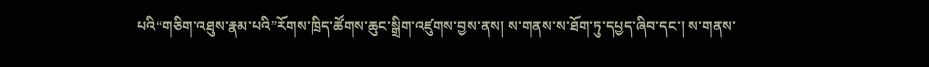པའི“གཅིག་འཐུས་རྣམ་པའི”རོགས་ཁྲིད་ཚོགས་ཆུང་སྒྲིག་འཛུགས་བྱས་ནས། ས་གནས་ས་ཐོག་ཏུ་དཔྱད་ཞིབ་དང་། ས་གནས་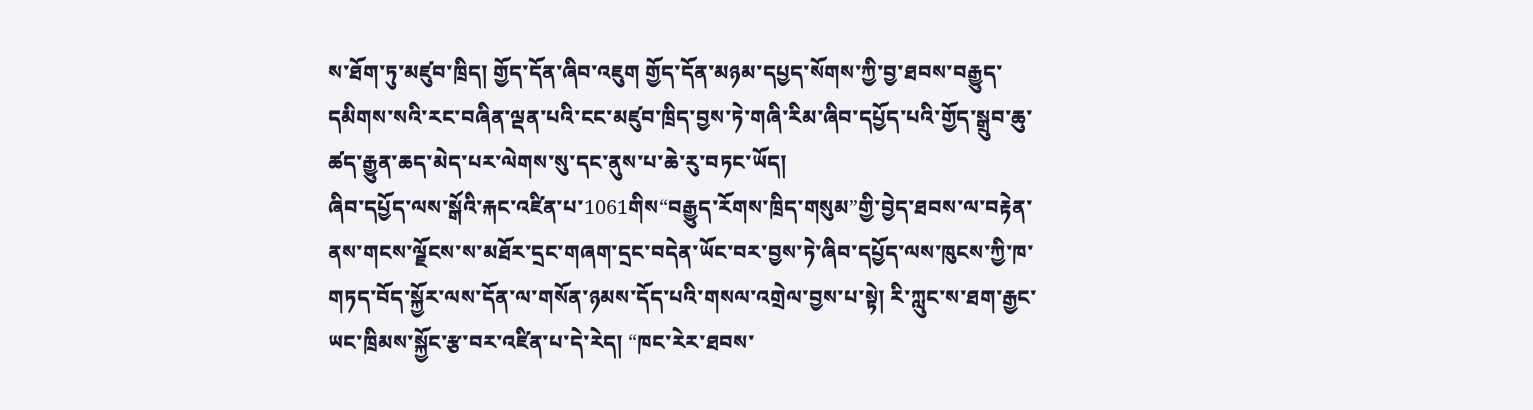ས་ཐོག་ཏུ་མཛུབ་ཁྲིད། གྱོད་དོན་ཞིབ་འཇུག གྱོད་དོན་མཉམ་དཔྱད་སོགས་ཀྱི་བྱ་ཐབས་བརྒྱུད་དམིགས་སའི་རང་བཞིན་ལྡན་པའི་ངང་མཛུབ་ཁྲིད་བྱས་ཏེ་གཞི་རིམ་ཞིབ་དཔྱོད་པའི་གྱོད་སྒྲུབ་ཆུ་ཚད་རྒྱུན་ཆད་མེད་པར་ལེགས་སུ་དང་ནུས་པ་ཆེ་རུ་བཏང་ཡོད།
ཞིབ་དཔྱོད་ལས་སྒོའི་རྐང་འཛིན་པ་1061གིས“བརྒྱུད་རོགས་ཁྲིད་གསུམ”གྱི་བྱེད་ཐབས་ལ་བརྟེན་ནས་གངས་ལྗོངས་ས་མཐོར་དྲང་གཞག་དྲང་བདེན་ཡོང་བར་བྱས་ཏེ་ཞིབ་དཔྱོད་ལས་ཁུངས་ཀྱི་ཁ་གཏད་བོད་སྐྱོར་ལས་དོན་ལ་གསོན་ཉམས་དོད་པའི་གསལ་འགྲེལ་བྱས་པ་སྟེ། རི་ཀླུང་ས་ཐག་རྒྱང་ཡང་ཁྲིམས་སྐྱོང་རྩ་བར་འཛིན་པ་དེ་རེད། “ཁང་རེར་ཐབས་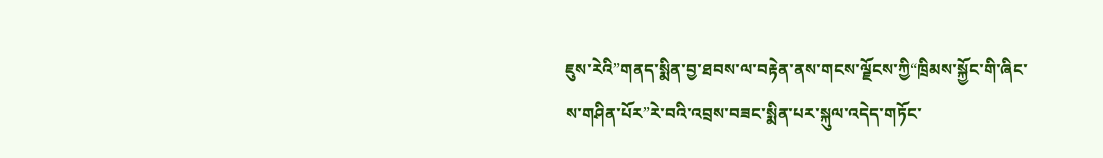ཇུས་རེའི”གནད་སྨིན་བྱ་ཐབས་ལ་བརྟེན་ནས་གངས་ལྗོངས་ཀྱི“ཁྲིམས་སྐྱོང་གི་ཞིང་ས་གཤིན་པོར”རེ་བའི་འབྲས་བཟང་སྨིན་པར་སྐུལ་འདེད་གཏོང་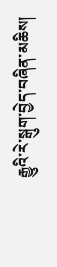རྒྱུའི་རེ་སྒུག་བྱེད་བཞིན་མཆིས།